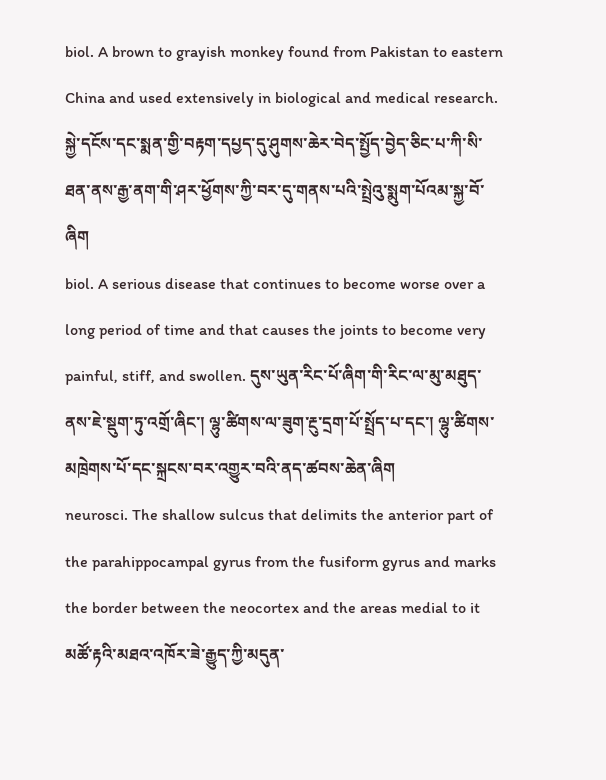biol. A brown to grayish monkey found from Pakistan to eastern China and used extensively in biological and medical research. སྐྱེ་དངོས་དང་སྨན་གྱི་བརྟག་དཔྱད་དུ་ཤུགས་ཆེར་བེད་སྤྱོད་བྱེད་ཅིང་པ་ཀི་སི་ཐན་ནས་རྒྱ་ནག་གི་ཤར་ཕྱོགས་ཀྱི་བར་དུ་གནས་པའི་སྤྲེའུ་སྨུག་པོའམ་སྐྱ་བོ་ཞིག
biol. A serious disease that continues to become worse over a long period of time and that causes the joints to become very painful, stiff, and swollen. དུས་ཡུན་རིང་པོ་ཞིག་གི་རིང་ལ་མུ་མཐུད་ནས་ཇེ་སྡུག་ཏུ་འགྲོ་ཞིང་། ལྷུ་ཚིགས་ལ་ཟུག་རྔུ་དྲག་པོ་སྤྲོད་པ་དང་། ལྷུ་ཚིགས་མཁྲེགས་པོ་དང་སྐྲངས་བར་འགྱུར་བའི་ནད་ཚབས་ཆེན་ཞིག
neurosci. The shallow sulcus that delimits the anterior part of the parahippocampal gyrus from the fusiform gyrus and marks the border between the neocortex and the areas medial to it མཚོ་རྟའི་མཐའ་འཁོར་ཟེ་རྒྱུད་ཀྱི་མདུན་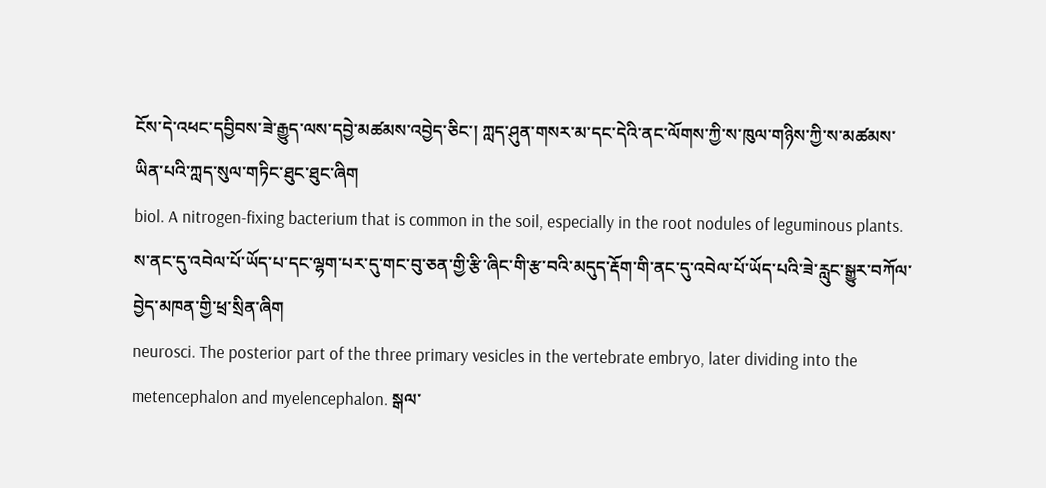ངོས་དེ་འཕང་དབྱིབས་ཟེ་རྒྱུད་ལས་དབྱེ་མཚམས་འབྱེད་ཅིང་། ཀླད་ཤུན་གསར་མ་དང་དེའི་ནང་ལོགས་ཀྱི་ས་ཁུལ་གཉིས་ཀྱི་ས་མཚམས་ཡིན་པའི་ཀླད་སུལ་གཏིང་ཐུང་ཐུང་ཞིག
biol. A nitrogen-fixing bacterium that is common in the soil, especially in the root nodules of leguminous plants. ས་ནང་དུ་འབེལ་པོ་ཡོད་པ་དང་ལྷག་པར་དུ་གང་བུ་ཅན་གྱི་རྩི་ཞིང་གི་རྩ་བའི་མདུད་རྡོག་གི་ནང་དུ་འབེལ་པོ་ཡོད་པའི་ཟེ་རླུང་སྒྱུར་བཀོལ་བྱེད་མཁན་གྱི་ཕྲ་སྲིན་ཞིག
neurosci. The posterior part of the three primary vesicles in the vertebrate embryo, later dividing into the metencephalon and myelencephalon. སྒལ་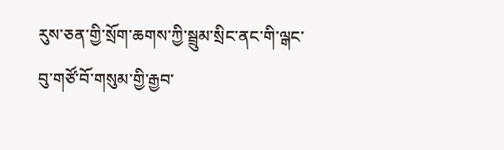རུས་ཅན་གྱི་སྲོག་ཆགས་ཀྱི་སྦྲུམ་སྲིང་ནང་གི་ལྒང་བུ་གཙོ་བོ་གསུམ་གྱི་རྒྱབ་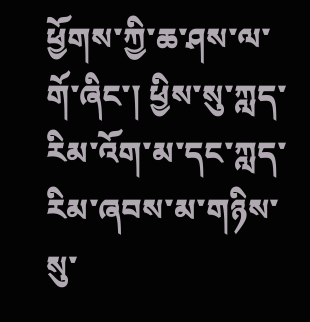ཕྱོགས་ཀྱི་ཆ་ཤས་ལ་གོ་ཞིང་། ཕྱིས་སུ་ཀླད་རིམ་འོག་མ་དང་ཀླད་རིམ་ཞབས་མ་གཉིས་སུ་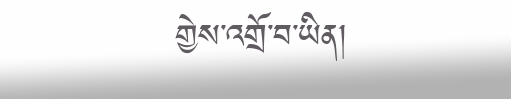གྱེས་འགྲོ་བ་ཡིན།